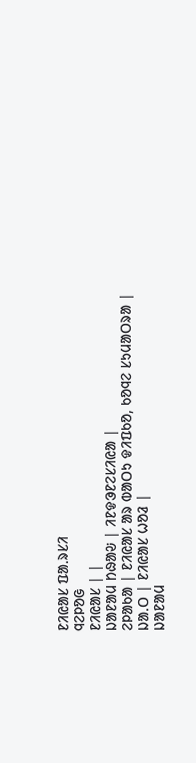ᱱᱤᱭᱟᱥ ᱯᱟᱹᱨᱥᱤ
ᱧᱮᱞᱚᱜ
ᱱᱤᱭᱟᱥ | |
ᱡᱟᱱᱟᱢ ᱴᱷᱟᱶ | ᱤᱱᱫᱳᱱᱮᱥᱤᱭᱟ |
ᱮᱞᱟᱠᱟ | ᱱᱤᱭᱟᱥ ᱟᱨ ᱵᱟᱛᱩ ᱫᱤᱯᱠᱚ, ᱠᱚᱧᱮ ᱥᱩᱢᱟᱛᱨᱟ |
ᱡᱟᱹᱛ | ᱱᱤᱭᱟᱥ ᱦᱚᱲ |
ᱡᱟᱱᱟᱢ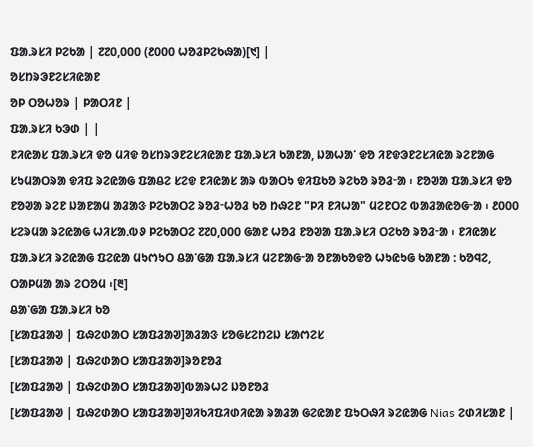ᱯᱟᱹᱨᱥᱤ ᱞᱮᱠᱟ | ᱗᱗᱐,᱐᱐᱐ (᱒᱐᱐᱐ ᱦᱚᱲᱞᱮᱠᱷᱟ)[᱑] |
ᱚᱥᱴᱨᱳᱱᱮᱥᱤᱭᱟᱱ
ᱚᱞ ᱛᱚᱦᱚᱨ | ᱞᱟᱛᱤᱱ |
ᱯᱟᱹᱨᱥᱤ ᱠᱳᱰ | |
ᱱᱤᱭᱟᱥ ᱯᱟᱹᱨᱥᱤ ᱫᱚ ᱢᱤᱫ ᱚᱥᱴᱨᱳᱱᱮᱥᱤᱭᱟᱱ ᱯᱟᱹᱨᱥᱤ ᱠᱟᱱᱟ, ᱡᱟᱦᱟᱸ ᱫᱚ ᱤᱱᱫᱳᱱᱮᱥᱤᱭᱟ ᱨᱮᱱᱟᱜ ᱥᱩᱢᱟᱛᱨᱟ ᱫᱤᱯ ᱨᱮᱭᱟᱜ ᱯᱟᱪᱮ ᱥᱮᱫ ᱱᱤᱭᱟᱥ ᱟᱨ ᱵᱟᱛᱩ ᱫᱤᱯᱠᱚ ᱨᱮᱠᱚ ᱨᱚᱲᱼᱟ ᱾ ᱱᱚᱣᱟ ᱯᱟᱹᱨᱥᱤ ᱫᱚ ᱱᱚᱣᱟ ᱨᱮᱱ ᱡᱟᱱᱟᱢ ᱟᱲᱟᱝ ᱞᱮᱠᱟᱛᱮ ᱨᱚᱲᱼᱦᱚᱲ ᱠᱚ ᱴᱷᱮᱱ "ᱞᱤ ᱱᱤᱦᱟ" ᱢᱮᱱᱛᱮ ᱵᱟᱲᱟᱭᱚᱜᱼᱟ ᱾ ᱒᱐᱐᱐ ᱥᱮᱨᱢᱟ ᱨᱮᱭᱟᱜ ᱦᱤᱥᱟᱹᱵᱽ ᱞᱮᱠᱟᱛᱮ ᱗᱗᱐,᱐᱐᱐ ᱜᱟᱱ ᱦᱚᱲ ᱱᱚᱣᱟ ᱯᱟᱹᱨᱥᱤ ᱛᱮᱠᱚ ᱨᱚᱲᱼᱟ ᱾ ᱱᱤᱭᱟᱥ ᱯᱟᱹᱨᱥᱤ ᱨᱮᱭᱟᱜ ᱯᱮᱭᱟ ᱢᱩᱬᱩᱛ ᱪᱟᱸᱜᱟ ᱯᱟᱹᱨᱥᱤ ᱢᱮᱱᱟᱜᱼᱟ ᱚᱱᱟᱠᱚᱫᱚ ᱦᱩᱭᱩᱜ ᱠᱟᱱᱟ : ᱠᱚᱧᱮ, ᱛᱟᱞᱢᱟ ᱟᱨ ᱮᱛᱚᱢ ᱾[᱓]
ᱪᱟᱸᱜᱟ ᱯᱟᱹᱨᱥᱤ ᱠᱚ
[ᱥᱟᱯᱲᱟᱣ | ᱯᱷᱮᱰᱟᱛ ᱥᱟᱯᱲᱟᱣ]ᱟᱲᱟᱝ ᱥᱚᱜᱥᱮᱴᱮᱡ ᱥᱟᱬᱮᱥ
[ᱥᱟᱯᱲᱟᱣ | ᱯᱷᱮᱰᱟᱛ ᱥᱟᱯᱲᱟᱣ]ᱨᱚᱱᱚᱲ
[ᱥᱟᱯᱲᱟᱣ | ᱯᱷᱮᱰᱟᱛ ᱥᱟᱯᱲᱟᱣ]ᱵᱟᱨᱦᱮ ᱡᱚᱱᱚᱲ
[ᱥᱟᱯᱲᱟᱣ | ᱯᱷᱮᱰᱟᱛ ᱥᱟᱯᱲᱟᱣ]ᱣᱤᱠᱤᱯᱤᱰᱤᱭᱟ ᱨᱟᱲᱟ ᱜᱮᱭᱟᱱ ᱯᱩᱛᱷᱤ ᱨᱮᱭᱟᱜ Nias ᱮᱰᱤᱥᱟᱱ |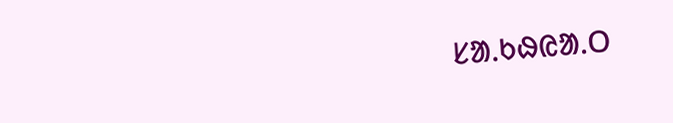ᱥᱟᱹᱠᱷᱭᱟᱹᱛ